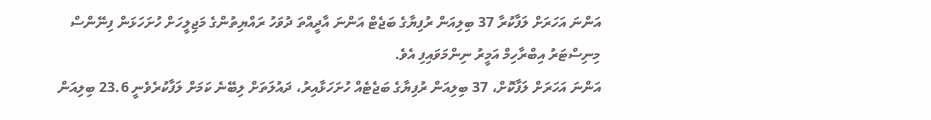އަންނަ އަހަރަށް ލަފާކުރާ 37 ބިލިއަން ރުފިޔާގެ ބަޖެޓް އަންނަ އާދީއްތަ ދުވަހު ރައްޔިތުންގެ މަޖިލީހަށް ހުށަހަޅަން ފިނޭންސް މިނިސްޓަރު އިބްރާހިމް އަމީރު ނިންމަވައިފި އެވެ.
އަންނަ އަހަރަށް ލަފާކޮށް، 37 ބިލިއަން ރުފިޔާގެ ބަޖެޓެއް ހުށަހަޅާއިރު، ދައުލަތަށް ލިބޭނެ ކަމަށް ލަފާކުރެވެނީ 23.6 ބިލިއަން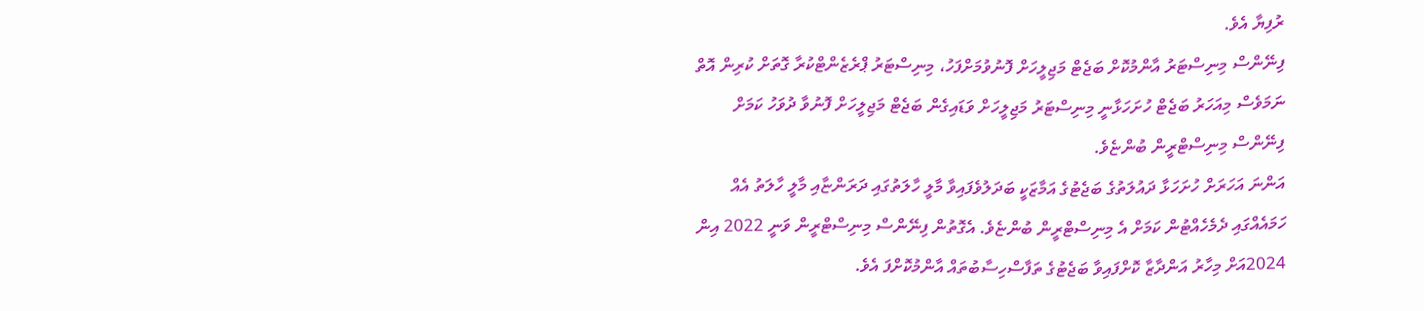ރުފިޔާ އެވެ.
ފިނޭންސް މިނިސްޓަރު އާންމުކޮށް ބަޖެޓް މަޖިލީހަށް ފޮނުވުމަށްފަހު، މިނިސްޓަރު ޕްރެޒެންޓްކުރާ ގޮތަށް ކުރިން އޮތް ނަމަވެސް މިއަހަރު ބަޖެޓް ހުށަހަޅާނީ މިނިސްޓަރު މަޖިލީހަށް ވަޑައިގެން ބަޖެޓް މަޖިލީހަށް ފޮނުވާ ދުވަހު ކަމަށް ފިނޭންސް މިނިސްޓްރީން ބުންޏެވެ.
އަންނަ އަހަރަށް ހުށަހަޅާ ދައުލަތުގެ ބަޖެޓުގެ އަމާޒަކީ ބަދަލުވެފައިވާ މާލީ ހާލަތުގައި ދަރަންޏާއި މާލީ ހާލަތު އެއް ހަމައެއްގައި ދެމެހެއްޓުން ކަމަށް އެ މިނިސްޓްރީން ބުންޏެވެ. އެގޮތުން ފިނޭންސް މިނިސްޓްރީން ވަނީ 2022 އިން 2024އަށް މިހާރު އަންދާޒާ ކޮށްފައިވާ ބަޖެޓުގެ ތަފާސްހިސާބުތައް އާންމުކޮށްފަ އެވެ.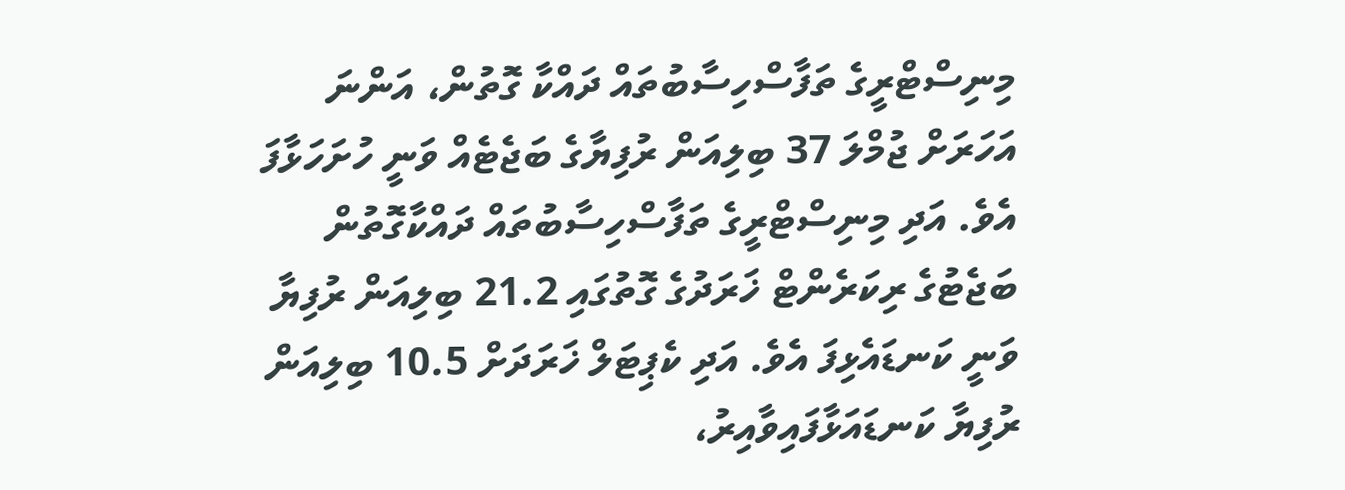މިނިސްޓްރީގެ ތަފާސްހިސާބުތައް ދައްކާ ގޮތުން، އަންނަ އަހަރަށް ޖުމްލަ 37 ބިލިއަން ރުފިޔާގެ ބަޖެޓެއް ވަނީ ހުށަހަޅާފަ އެވެ. އަދި މިނިސްޓްރީގެ ތަފާސްހިސާބުތައް ދައްކާގޮތުން ބަޖެޓުގެ ރިކަރެންޓް ޚަރަދުގެ ގޮތުގައި 21.2 ބިލިއަން ރުފިޔާ ވަނީ ކަނޑައެޅިފަ އެވެ. އަދި ކެޕިޓަލް ޚަރަދަށް 10.5 ބިލިއަން ރުފިޔާ ކަނޑައަޅާފައިވާއިރު،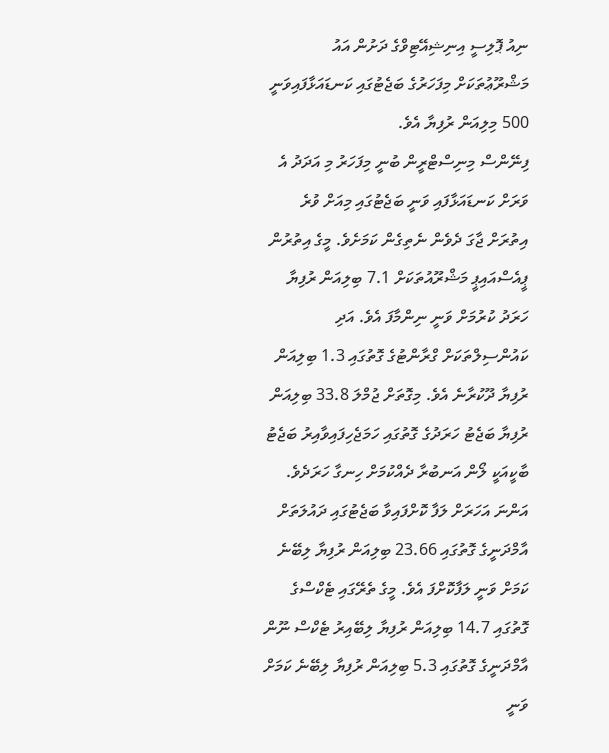ނިއު ޕޮލިސީ އިނިޝިއޭޓިވްގެ ދަށުން އައު މަޝްރޫޢުތަކަށް މިފަހަރުގެ ބަޖެޓުގައި ކަނޑައަޅާފައިވަނީ 500 މިލިއަން ރުފިޔާ އެވެ.
ފިނޭންސް މިނިސްޓްރީން ބުނީ މިފަހަރު މި އަދަދު އެ ވަރަށް ކަނޑައަޅާފައި ވަނީ ބަޖެޓުގައި މިއަށް ވުރެ އިތުރަށް ޖާގަ ދެވެން ނެތިގެން ކަމަށެވެ. މީގެ އިތުރުން ޕީއެސްއައިޕީ މަޝްރޫއުތަކަށް 7.1 ބިލިއަން ރުފިޔާ ހަރަދު ކުރުމަށް ވަނީ ނިންމާފަ އެވެ. އަދި ކައުންސިލްތަކަށް ގްރާންޓުގެ ގޮތުގައި 1.3 ބިލިއަން ރުފިޔާ ދޫކުރާނެ އެވެ. މިގޮތަށް ޖުމްލަ 33.8 ބިލިއަން ރުފިޔާ ބަޖެޓު ހަރަދުގެ ގޮތުގައި ހަމަޖެހިފައިވާއިރު ބަޖެޓު ބާކީއަކީ ލޯން އަނބުރާ ދެއްކުމަށް ހިނގާ ހަރަދެވެ.
އަންނަ އަހަރަށް ލަފާ ކޮށްފައިވާ ބަޖެޓުގައި ދައުލަތަށް އާމްދަނީގެ ގޮތުގައި 23.66 ބިލިއަން ރުފިޔާ ލިބޭނެ ކަމަށް ވަނީ ލަފާކޮށްފަ އެވެ. މީގެ ތެރޭގައި ޓެކްސްގެ ގޮތުގައި 14.7 ބިލިއަން ރުފިޔާ ލިބޭއިރު ޓެކްސް ނޫން އާމްދަނީގެ ގޮތުގައި 5.3 ބިލިއަން ރުފިޔާ ލިބޭނެ ކަމަށް ވަނީ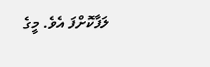ލަފާކޮށްފަ އެވެ. މީގެ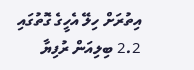އިތުރަށް ހިލޭ އެހީގެ ގޮތުގައި 2.2 ބިލިއަން ރުފިޔާ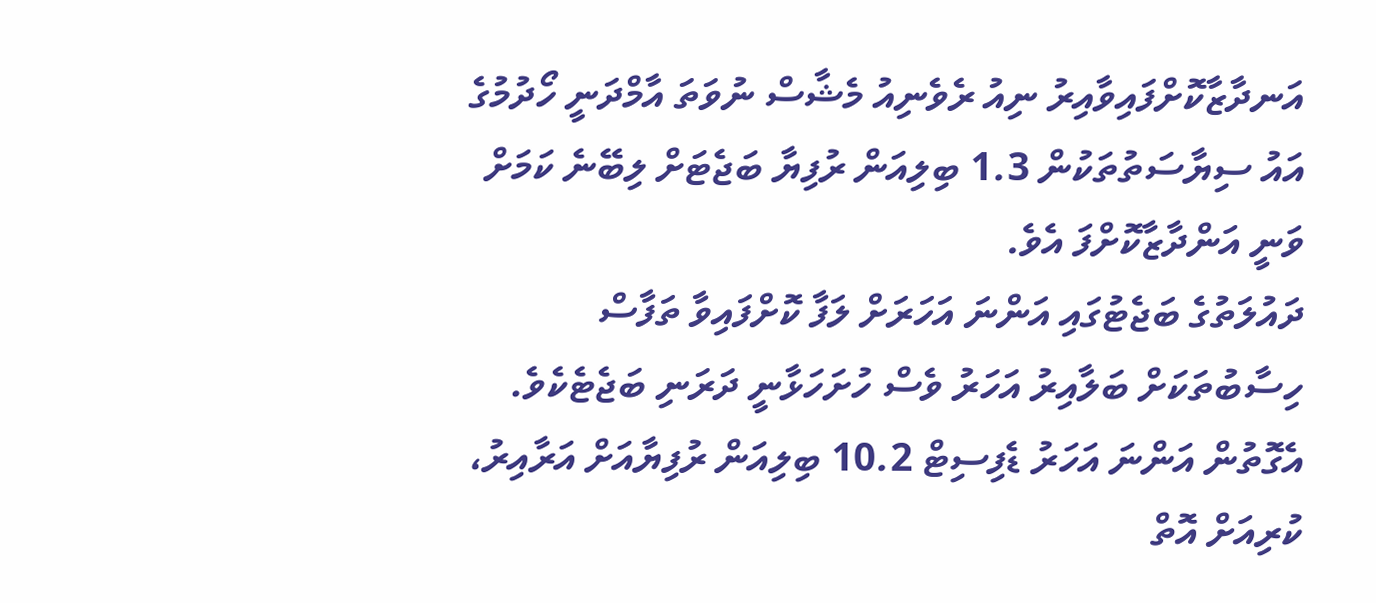އަނދާޒާކޮށްފައިވާއިރު ނިއު ރެވެނިއު މެޝާސް ނުވަތަ އާމްދަނީ ހޯދުމުގެ އައު ސިޔާސަތުތަކުން 1.3 ބިލިއަން ރުފިޔާ ބަޖެޓަށް ލިބޭނެ ކަމަށް ވަނީ އަންދާޒާކޮށްފަ އެވެ.
ދައުލަތުގެ ބަޖެޓުގައި އަންނަ އަހަރަށް ލަފާ ކޮށްފައިވާ ތަފާސް ހިސާބުތަކަށް ބަލާއިރު އަހަރު ވެސް ހުށަހަޅާނީ ދަރަނި ބަޖެޓެކެވެ. އެގޮތުން އަންނަ އަހަރު ޑެފިސިޓް 10.2 ބިލިއަން ރުފިޔާއަށް އަރާއިރު، ކުރިއަށް އޮތް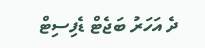ދެ އަހަރު ބަޖެޓް ޑެފިސިޓް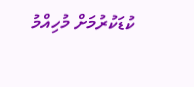ކުޑަކުރުމަށް މުހިއްމު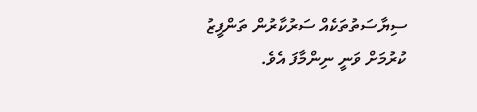ސިޔާސަތުތަކެއް ސަރުކާރުން ތަންފީޒު ކުރުމަށް ވަނީ ނިންމާފަ އެވެ.